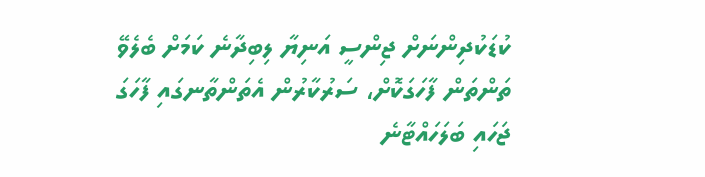ކުޑަކުދިންނަށް ޖިންސީ އަނިޔާ ލިބިދާނެ ކަމަށް ބެލެވޭ ތަންތަން ފާހަގަކޮށް، ސަރުކާރުން އެތަންތާނގައި ފާހަގަ ޖަހައި ބަލަހައްޓާނެ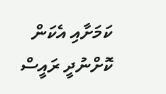ކަމަށާއި އެކަން ކޮށްނުދީ ރައީސް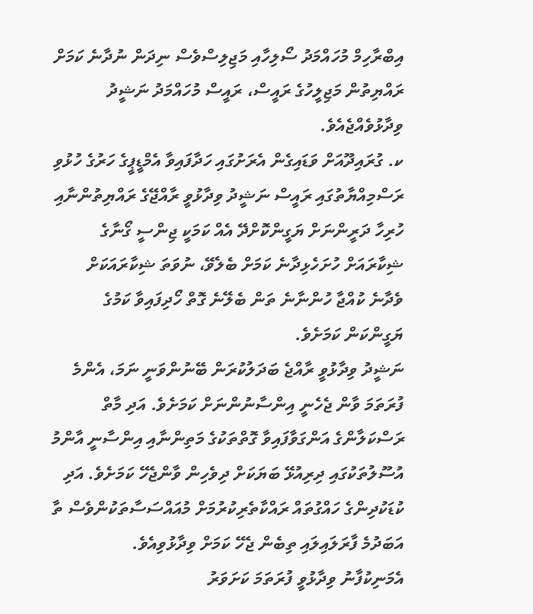އިބްރާހިމް މުހައްމަދު ސޯލިހާއި މަޖިލިސްވެސް ނިދަން ނުދާނެ ކަމަށް ރައްޔިތުން މަޖިލީހުގެ ރައީސް، ރައީސް މުހައްމަދު ނަޝީދު ވިދާޅުވެއްޖެއެވެ.
ކ. ގުރައިދޫއަށް ވަޑައިގެން އެރަށުގައި ހަދާފައިވާ އެމްޑީޕީގެ ހަރުގެ ހުޅުވި ރަސްމިއްޔާތުގައި ރައީސް ނަޝީދު ވިދާޅުވީ ރާއްޖޭގެ ރައްޔިތުންނާއި ހުރިހާ ދަރީންނަށް ޔަގީންކޮށްދޭ އެއް ކަމަކީ ޖިންސީ ގޯނާގެ ޝިކާރައަށް ހުށަހެޅިދާނެ ކަމަށް ބެލެވޭ، ނުވަތަ ޝިކާރައަކަށް ވެދާނެ ކުއްޖާ ހުންނާނެ ތަން ބެލޭނެ ގޮތް ހޯދިފައިވާ ކަމުގެ ޔަގީންކަން ކަމަށެވެ.
ނަޝީދު ވިދާޅުވީ ރާއްޖެ ބަދަލުކުރަން ބޭނުންވަނީ ނަމަ، އެންމެ ފުރަތަމަ ވާން ޖެހެނީ އިންސާނުންނަށް ކަމަށެވެ. އަދި މާތް ރަސްކަލާންގެ އަންގަވާފައިވާ ގޮތްތަކުގެ މަތިންނާއި އިންސާނީ އާންމު އުސޫލުތަކުގައި ދިރިއުޅޭ ބަޔަކަށް ދިވެހިން ވާންޖެހޭ ކަމަށެވެ. އަދި ކުޑަކުދިންގެ ހައްގުތައް ރައްކާތެރިކުރުމަށް މުއައްސަސާތަކުންވެސް ތާ އަބަދުމެ ފާރަލައިލައި ތިބެން ޖެހޭ ކަމަށް ވިދާޅުވިއެވެ.
އެމަނިކުފާނު ވިދާޅުވީ ފުރަތަމަ ކަށަވަރު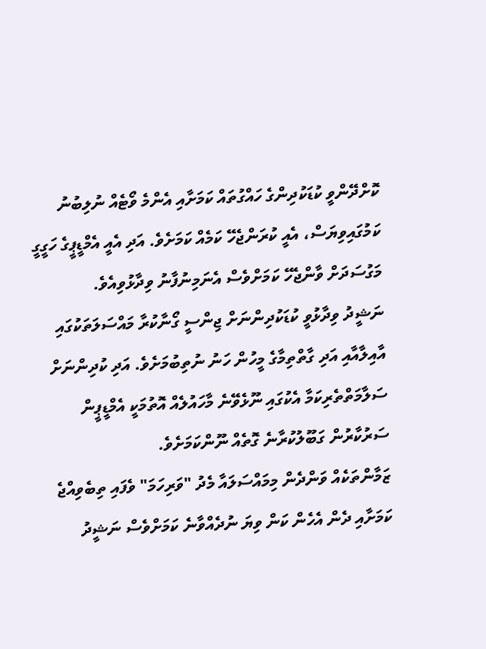ކޮށްދޭންވީ ކުޑަކުދިންގެ ހައްގުތައް ކަމަށާއި އެންމެ ވޯޓެއް ނުލިބުނު ކަމުގައިވިޔަސް، އެއީ ކުރަންޖެހޭ ކަމެއް ކަމަށެވެ. އަދި އެއީ އެމްޑީޕީގެ ހަގީގީ މަގުސަދަށް ވާންޖެހޭ ކަމަށްވެސް އެނަމިނުފާނު ވިދާޅުވިއެވެ.
ނަޝީދު ވިދާޅުވީ ކުޑަކުދިންނަށް ޖިންސީ ގޯނާކުރާ މައްސަލަތަކުގައި އާއިލާއާއި އަދި ގާތްތިމާގެ މީހުން ހަނު ނުތިބުމަށެވެ. އަދި ކުދިންނަށް ސަލާމަތްތެރިކަމާ އެކުގައި ނޫޅެވޭނެ މާހައުލެއް އޮތުމަކީ އެމްޑީޕީން ސަރުކާރުން ގަބޫލުކުރާނެ ގޮތެއް ނޫންކަމަށެވެ.
ޒަމާންތަކެއް ވަންދެން މިމައްސަލައާ މެދު "ވަރިހަމަ" ވެފައި ތިބެވިއްޖެ ކަމަށާއި ދެން އެހެން ކަން ވިޔަ ނުދެއްވާނެ ކަމަށްވެސް ނަޝީދު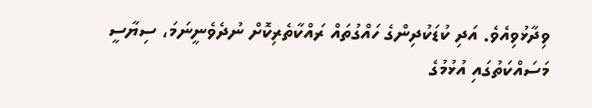ވިދާޅުވިއެވެ. އަދި ކުޑަކުދިންގެ ހައްގުތައް ރައްކާތެރިކޮށް ނުދެވެނީނަމަ، ސިޔާސީ މަސައްކަތުގައި އުޅުމުގެ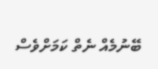ބޭނުމެއް ނެތް ކަމަށްވެސް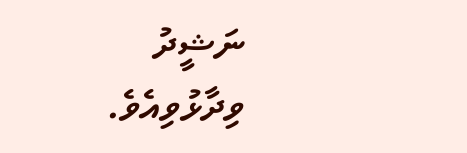ނަޝީދު ވިދާޅުވިއެވެ.